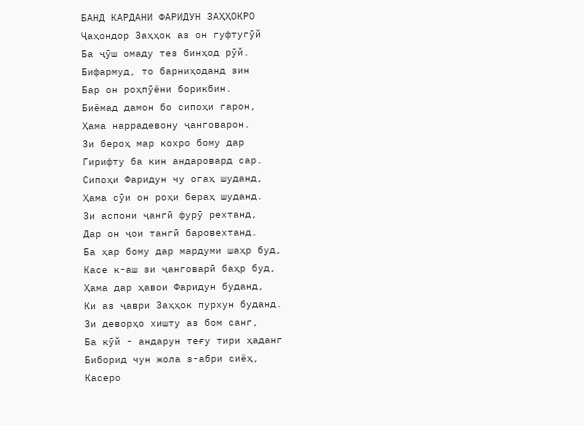БАНД КАРДАНИ ФАРИДУН ЗАҲҲОКРО
Ҷаҳондор Заҳҳок аз он гуфтугӯй
Ба ҷӯш омаду тез бинҳод рӯй.
Бифармуд, то барниҳоданд зин
Бар он роҳпӯёни борикбин.
Биёмад дамон бо сипоҳи гарон,
Ҳама наррадевону ҷанговарон.
Зи бероҳ мар кохро бому дар
Гирифту ба кин андаровард сар.
Сипоҳи Фаридун чу огаҳ шуданд,
Ҳама сӯи он роҳи бераҳ шуданд.
Зи аспони ҷангӣ фурӯ рехтанд,
Дар он ҷои тангӣ баровехтанд.
Ба ҳар бому дар мардуми шаҳр буд,
Касе к-аш зи ҷанговарӣ баҳр буд,
Ҳама дар ҳавои Фаридун буданд,
Ки аз ҷаври Заҳҳок пурхун буданд.
Зи деворҳо хишту аз бом санг,
Ба кӯй - андарун теғу тири ҳаданг
Биборид чун жола з-абри сиёҳ,
Касеро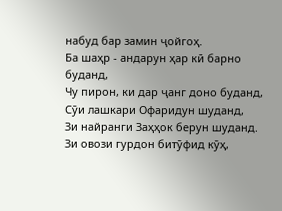набуд бар замин ҷойгоҳ.
Ба шаҳр - андарун ҳар кӣ барно буданд,
Чу пирон, ки дар ҷанг доно буданд,
Сӯи лашкари Офаридун шуданд,
Зи найранги Заҳҳок берун шуданд.
Зи овози гурдон битӯфид кӯҳ,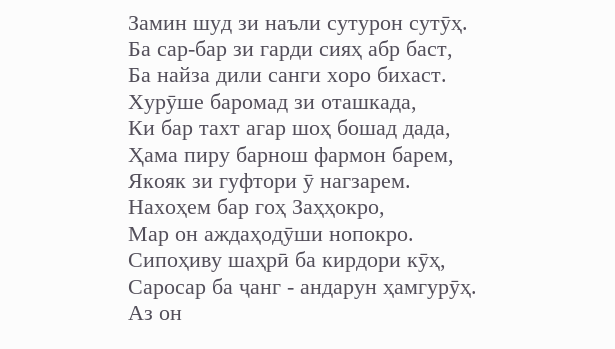Замин шуд зи наъли сутурон сутӯҳ.
Ба сар-бар зи гарди сияҳ абр баст,
Ба найза дили санги хоро бихаст.
Хурӯше баромад зи оташкада,
Ки бар тахт агар шоҳ бошад дада,
Ҳама пиру барнош фармон барем,
Якояк зи гуфтори ӯ нагзарем.
Нахоҳем бар гоҳ Заҳҳокро,
Мар он аждаҳодӯши нопокро.
Сипоҳиву шаҳрӣ ба кирдори кӯҳ,
Саросар ба ҷанг - андарун ҳамгурӯҳ.
Аз он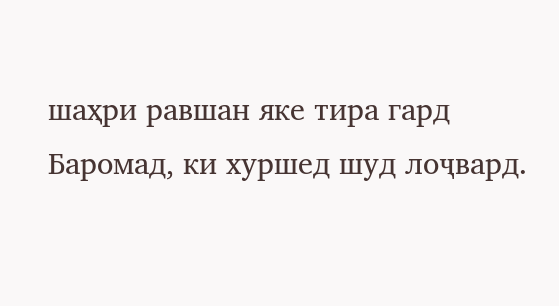шаҳри равшан яке тира гард
Баромад, ки хуршед шуд лоҷвард.